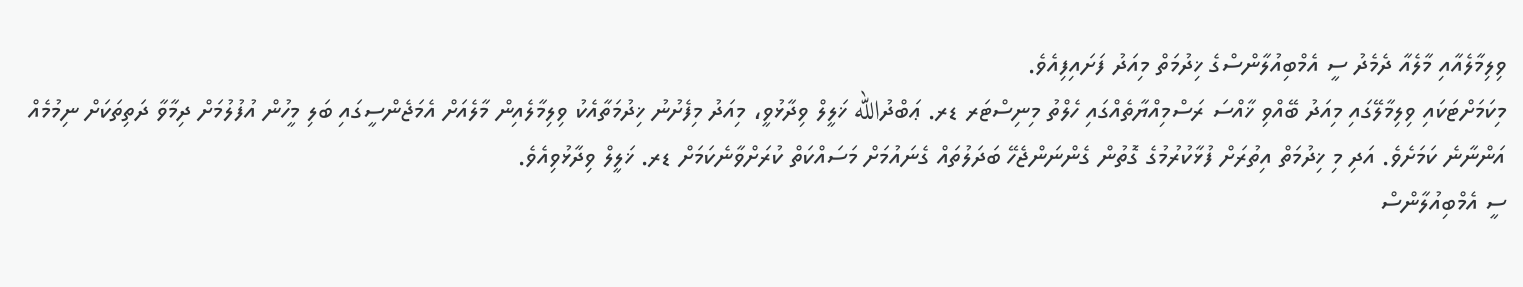ވިލިމާލެއާއި މާލެއާ ދެމެދު ސީ އެމްބިއުލާންސްގެ ޚިދުމަތް މިއަދު ފަށައިފިއެވެ.
މިކަމަށްޓަކައި ވިލިމާލޭގައި މިއަދު ބޭއްވި ޚާއްސަ ރަސްމިއްޔާތެއްގައި ހެލްތު މިނިސްޓަރ ޑރ. ޢަބްދުالله ޚަލީލް ވިދާޅުވީ، މިއަދު މިފެށުނު ޚިދުމަތާއެކު ވިލިމާލެއިން މާލެއަށް އެމަޖެންސީގައި ބަލި މީހުން އުފުލުމަށް ދިމާވާ ދަތިތަކަށް ނިމުމެއް އަންނާނެ ކަމަށެވެ. އަދި މި ޚިދުމަތް އިތުރަށް ފުޅާކުރުމުގެ ގޮތުން ގެންނަންޖެހޭ ބަދަލުތައް ގެނައުމަށް މަސައްކަތް ކުރަށްވާނެކަމަށް ޑރ. ޚަލީލް ވިދާޅުވިއެވެ.
ސީ އެމްބިއުލާންސް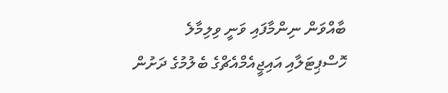ބާއްވަން ނިންމާފައި ވަނީ ވިލިމާލެ ހޮސްޕިޓަލާއި އައިޖީއެމްއެޗްގެ ބެލުމުގެ ދަށުން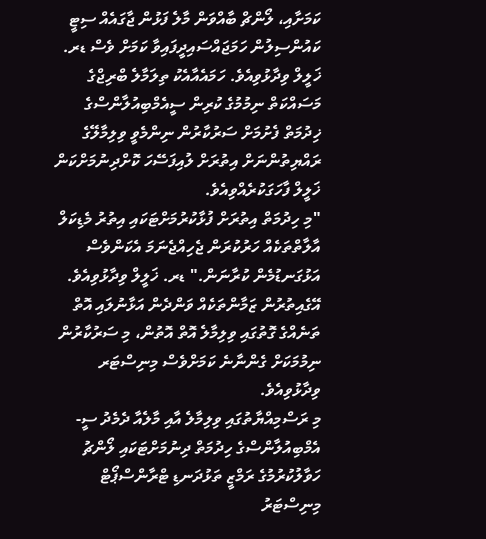ކަމަށާއި، ލޯންޗް ބާއްވަން މާލެ ފަޅުން ޖާގައެއް ސިޓީ ކައުންސިލުން ހަމަޖައްސައިދީފައިވާ ކަމަށް ވެސް ޑރ. ޚަލީލް ވިދާޅުވިއެވެ. ހަމައެއާއެކު ތިލަމާލެ ބްރިޖްގެ މަސައްކަތް ނިމުމުގެ ކުރިން ސީއެމްބިއުލާންސްގެ ޚިދުމަތް ފެށުމަށް ސަރުކާރުން ނިންމެވީ ވިލިމާލޭގެ ރައްޔިތުންނަށް އިތުރަށް ލުއިފަސޭހަ ކޮށްދިނުމަށްކަން ޚަލީލް ފާހަގަކުރެއްވިއެވެ.
"މި ހިދުމަތް އިތުރަށް ފުޅާކުރުމަށްޓަކައި އިތުރު މެޑިކަލް އާލާތްތަކެއް ހަރުކުރަން ޖެހިއްޖެނަމަ އެކަންވެސް އަޅުގަނޑުމެން ކުރާނަން." ޑރ. ޚަލީލް ވިދާޅުވިއެވެ.
އޭގެއިތުރުން ޒަމާންތަކެއް ވަންދެން އަޅާނުލައި އޮތް ތަނެއްގެ ގޮތުގައި ވިލިމާލެ އޮތް އޮތުން، މި ސަރުކާރުން ނިމުމަކަށް ގެންނާނެ ކަމަށްވެސް މިނިސްޓަރ ވިދާޅުވިއެވެ.
މި ރަސްމިއްޔާތުގައި ވިލިމާލެ އާއި މާލެއާ ދެމެދު ސީ-އެމްބިއުލާންސްގެ ހިދުމަތް ދިނުމަށްޓަކައި ލޯންޗު ހަވާލުކުރުމުގެ ރަމްޒީ ތަޅުދަނޑި ޓްރާންސްޕޯޓް މިނިސްޓަރު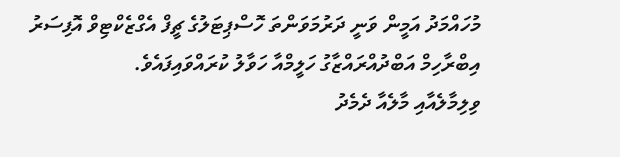މުހައްމަދު އަމީން ވަނީ ދަރުމަވަންތަ ހޮސްޕިޓަލުގެ ޗީފް އެގްޒެކްޓިވް އޮފިސަރު އިބްރާހިމް އަބްދުއްރައްޒާގު ހަލީމްއާ ހަވާލު ކުރައްވައިފައެވެ.
ވިލިމާލެއާއި މާލެއާ ދެމެދު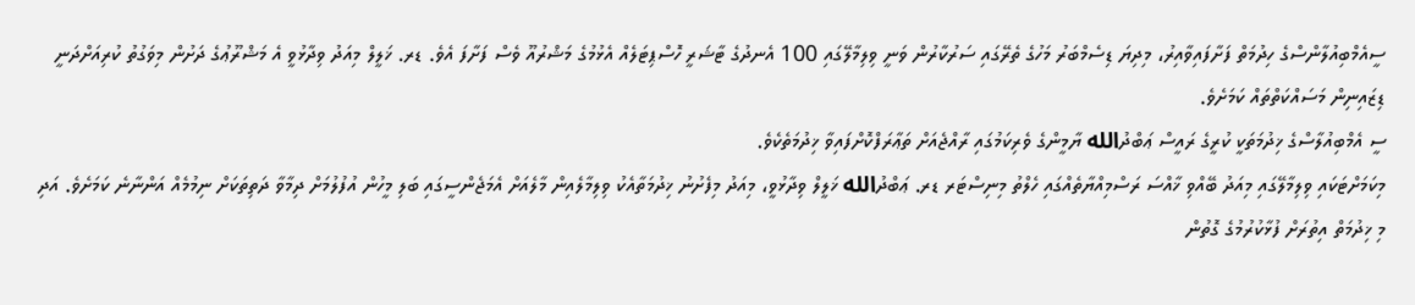ސީއެމްބިއުލާންސްގެ ހިދުމަތް ފަށާފައިވާއިރު، މިދިޔަ ޑިސެމްބަރު މަހުގެ ތެރޭގައި ސަރުކާރުން ވަނީ ވިލިމާލޭގައި 100 އެނދުގެ ޓާޝަރީ ހޮސްޕިޓަލެއް އެޅުމުގެ މަޝްރުއޫ ވެސް ފަށާފަ އެވެ. ޑރ. ޚަލީލް މިއަދު ވިދާޅުވީ އެ މަޝްރޫޢުގެ ދަށުން މިވަގުތު ކުރިއަށްދަނީ ޑިޒައިނިން މަސައްކަތްތައް ކަމަށެވެ.
ސީ އެމްބިއުލާސްގެ ޚިދުމަތަކީ ކުރީގެ ރައީސް ޢަބްދުالله ޔާމީންގެ ވެރިކަމުގައި ރާއްޖެއަށް ތަޢާރަފްކޮށްފައިވާ ޚިދުމަތެކެވެ.
މިކަމަށްޓަކައި ވިލިމާލޭގައި މިއަދު ބޭއްވި ޚާއްސަ ރަސްމިއްޔާތެއްގައި ހެލްތު މިނިސްޓަރ ޑރ. ޢަބްދުالله ޚަލީލް ވިދާޅުވީ، މިއަދު މިފެށުނު ޚިދުމަތާއެކު ވިލިމާލެއިން މާލެއަށް އެމަޖެންސީގައި ބަލި މީހުން އުފުލުމަށް ދިމާވާ ދަތިތަކަށް ނިމުމެއް އަންނާނެ ކަމަށެވެ. އަދި މި ޚިދުމަތް އިތުރަށް ފުޅާކުރުމުގެ ގޮތުން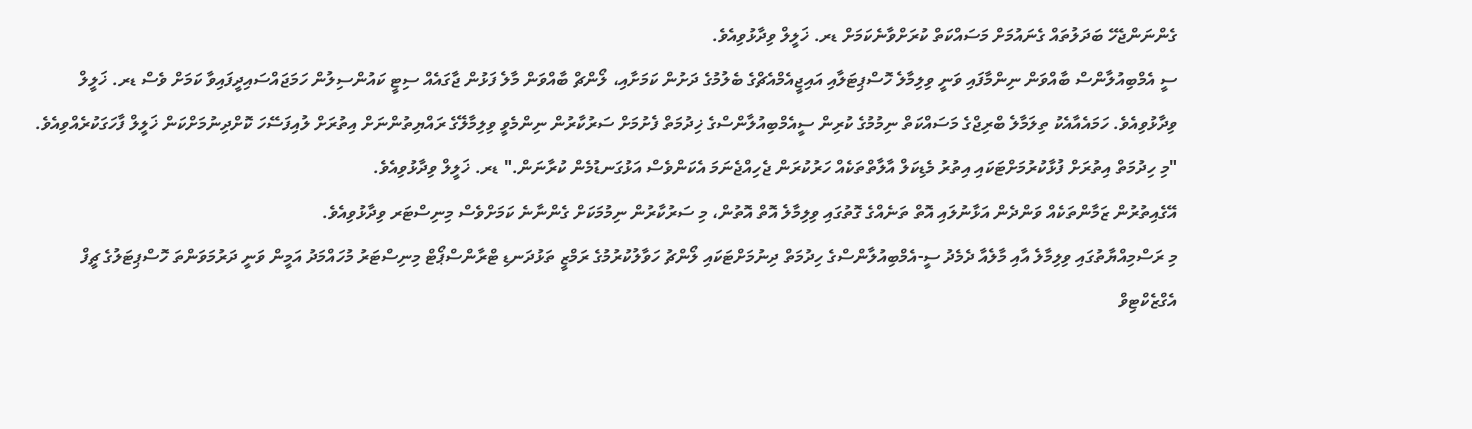ގެންނަންޖެހޭ ބަދަލުތައް ގެނައުމަށް މަސައްކަތް ކުރަށްވާނެކަމަށް ޑރ. ޚަލީލް ވިދާޅުވިއެވެ.
ސީ އެމްބިއުލާންސް ބާއްވަން ނިންމާފައި ވަނީ ވިލިމާލެ ހޮސްޕިޓަލާއި އައިޖީއެމްއެޗްގެ ބެލުމުގެ ދަށުން ކަމަށާއި، ލޯންޗް ބާއްވަން މާލެ ފަޅުން ޖާގައެއް ސިޓީ ކައުންސިލުން ހަމަޖައްސައިދީފައިވާ ކަމަށް ވެސް ޑރ. ޚަލީލް ވިދާޅުވިއެވެ. ހަމައެއާއެކު ތިލަމާލެ ބްރިޖްގެ މަސައްކަތް ނިމުމުގެ ކުރިން ސީއެމްބިއުލާންސްގެ ޚިދުމަތް ފެށުމަށް ސަރުކާރުން ނިންމެވީ ވިލިމާލޭގެ ރައްޔިތުންނަށް އިތުރަށް ލުއިފަސޭހަ ކޮށްދިނުމަށްކަން ޚަލީލް ފާހަގަކުރެއްވިއެވެ.
"މި ހިދުމަތް އިތުރަށް ފުޅާކުރުމަށްޓަކައި އިތުރު މެޑިކަލް އާލާތްތަކެއް ހަރުކުރަން ޖެހިއްޖެނަމަ އެކަންވެސް އަޅުގަނޑުމެން ކުރާނަން." ޑރ. ޚަލީލް ވިދާޅުވިއެވެ.
އޭގެއިތުރުން ޒަމާންތަކެއް ވަންދެން އަޅާނުލައި އޮތް ތަނެއްގެ ގޮތުގައި ވިލިމާލެ އޮތް އޮތުން، މި ސަރުކާރުން ނިމުމަކަށް ގެންނާނެ ކަމަށްވެސް މިނިސްޓަރ ވިދާޅުވިއެވެ.
މި ރަސްމިއްޔާތުގައި ވިލިމާލެ އާއި މާލެއާ ދެމެދު ސީ-އެމްބިއުލާންސްގެ ހިދުމަތް ދިނުމަށްޓަކައި ލޯންޗު ހަވާލުކުރުމުގެ ރަމްޒީ ތަޅުދަނޑި ޓްރާންސްޕޯޓް މިނިސްޓަރު މުހައްމަދު އަމީން ވަނީ ދަރުމަވަންތަ ހޮސްޕިޓަލުގެ ޗީފް އެގްޒެކްޓިވް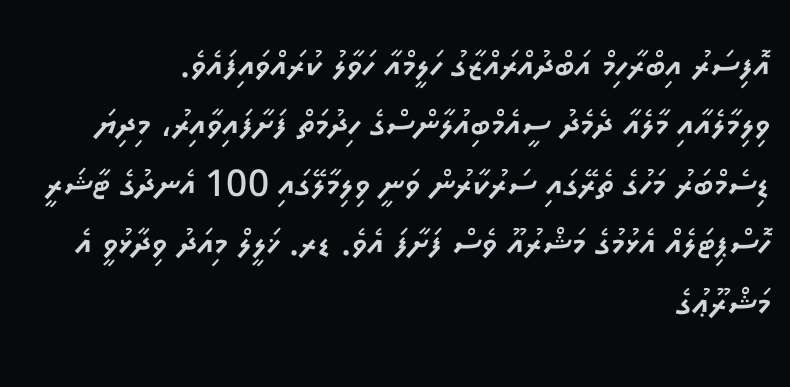އޮފިސަރު އިބްރާހިމް އަބްދުއްރައްޒާގު ހަލީމްއާ ހަވާލު ކުރައްވައިފައެވެ.
ވިލިމާލެއާއި މާލެއާ ދެމެދު ސީއެމްބިއުލާންސްގެ ހިދުމަތް ފަށާފައިވާއިރު، މިދިޔަ ޑިސެމްބަރު މަހުގެ ތެރޭގައި ސަރުކާރުން ވަނީ ވިލިމާލޭގައި 100 އެނދުގެ ޓާޝަރީ ހޮސްޕިޓަލެއް އެޅުމުގެ މަޝްރުއޫ ވެސް ފަށާފަ އެވެ. ޑރ. ޚަލީލް މިއަދު ވިދާޅުވީ އެ މަޝްރޫޢުގެ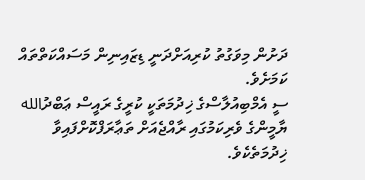ދަށުން މިވަގުތު ކުރިއަށްދަނީ ޑިޒައިނިން މަސައްކަތްތައް ކަމަށެވެ.
ސީ އެމްބިއުލާސްގެ ޚިދުމަތަކީ ކުރީގެ ރައީސް ޢަބްދުالله ޔާމީންގެ ވެރިކަމުގައި ރާއްޖެއަށް ތަޢާރަފްކޮށްފައިވާ ޚިދުމަތެކެވެ.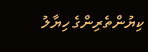ކިޔުންތެރިންގެ ހިޔާލު